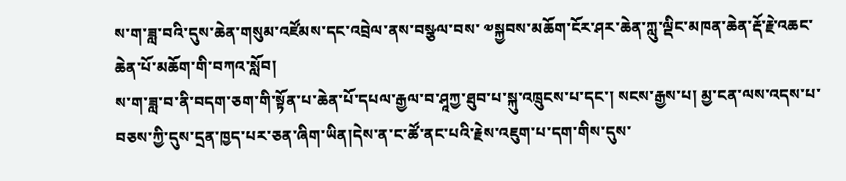ས་ག་ཟླ་བའི་དུས་ཆེན་གསུམ་འཛོམས་དང་འབྲེལ་ནས་བསྩལ་བས་ ༧སྐྱབས་མཆོག་ངོར་ཤར་ཆེན་ཀླུ་ལྡིང་མཁན་ཆེན་རྡོ་རྗེ་འཆང་ཆེན་པོ་མཆོག་གི་བཀའ་སློབ།
ས་ག་ཟླ་བ་ནི་བདག་ཅག་གི་སྟོན་པ་ཆེན་པོ་དཔལ་རྒྱལ་བ་ཤཱཀྱ་ཐུབ་པ་སྐུ་འཁྲུངས་པ་དང་། སངས་རྒྱས་པ། མྱ་ངན་ལས་འདས་པ་བཅས་ཀྱི་དུས་དྲན་ཁྱད་པར་ཅན་ཞིག་ཡིན།དེས་ན་ང་ཚོ་ནང་པའི་རྗེས་འཇུག་པ་དག་གིས་དུས་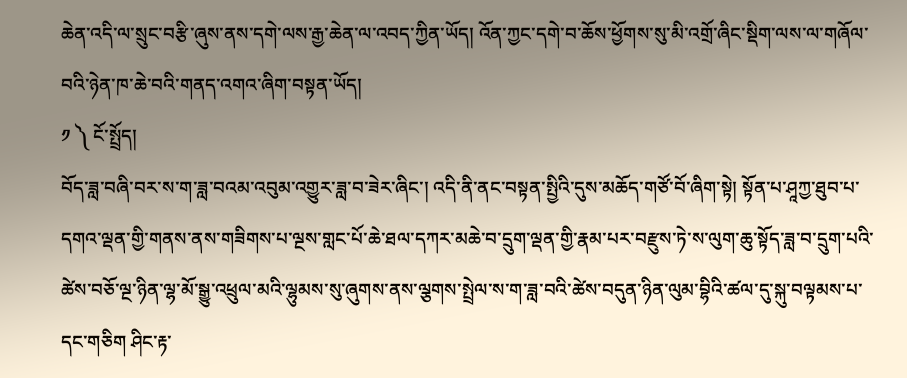ཆེན་འདི་ལ་སྲུང་བརྩི་ཞུས་ནས་དགེ་ལས་རྒྱ་ཆེན་ལ་འབད་ཀྱིན་ཡོད། འོན་ཀྱང་དགེ་བ་ཆོས་ཕྱོགས་སུ་མི་འགྲོ་ཞིང་སྡིག་ལས་ལ་གཞོལ་བའི་ཉེན་ཁ་ཆེ་བའི་གནད་འགའ་ཞིག་བསྟན་ཡོད།
༡ ༽ ངོ་སྤྲོད།
བོད་ཟླ་བཞི་བར་ས་ག་ཟླ་བའམ་འབུམ་འགྱུར་ཟླ་བ་ཟེར་ཞིང་། འདི་ནི་ནང་བསྟན་སྤྱིའི་དུས་མཆོད་གཙོ་བོ་ཞིག་སྟེ། སྟོན་པ་ཤཱཀྱ་ཐུབ་པ་དགའ་ལྡན་གྱི་གནས་ནས་གཟིགས་པ་ལྔས་གླང་པོ་ཆེ་ཐལ་དཀར་མཆེ་བ་དྲུག་ལྡན་གྱི་རྣམ་པར་བརྫུས་ཏེ་ས་ལུག་ཆུ་སྟོད་ཟླ་བ་དྲུག་པའི་ཚེས་བཅོ་ལྔ་ཉིན་ལྷ་མོ་སྒྱུ་འཕྲུལ་མའི་ལྷུམས་སུ་ཞུགས་ནས་ལྕགས་སྤྲེལ་ས་ག་ཟླ་བའི་ཚེས་བདུན་ཉིན་ལུམ་བྷིའི་ཚལ་དུ་སྐུ་བལྟམས་པ་དང་གཅིག ཤིང་རྟ་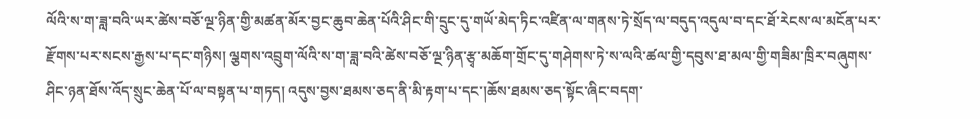ལོའི་ས་ག་ཟླ་བའི་ཡར་ཚེས་བཅོ་ལྔ་ཉིན་གྱི་མཚན་མོར་བྱང་ཆུབ་ཆེན་པོའི་ཤིང་གི་དྲུང་དུ་གཡོ་མེད་ཏིང་འཛིན་ལ་གནས་ཏེ་སྲོད་ལ་བདུད་འདུལ་བ་དང་ཐོ་རེངས་ལ་མངོན་པར་རྫོགས་པར་སངས་རྒྱས་པ་དང་གཉིས། ལྕགས་འབྲུག་ལོའི་ས་ག་ཟླ་བའི་ཚེས་བཅོ་ལྔ་ཉིན་རྩྭ་མཆོག་གྲོང་དུ་གཤེགས་ཏེ་ས་ལའི་ཚལ་གྱི་དབུས་ཐ་མལ་གྱི་གཟིམ་ཁྲིར་བཞུགས་ཤིང་ཉན་ཐོས་འོད་སྲུང་ཆེན་པོ་ལ་བསྟན་པ་གཏད། འདུས་བྱས་ཐམས་ཅད་ནི་མི་རྟག་པ་དང་།ཆོས་ཐམས་ཅད་སྟོང་ཞིང་བདག་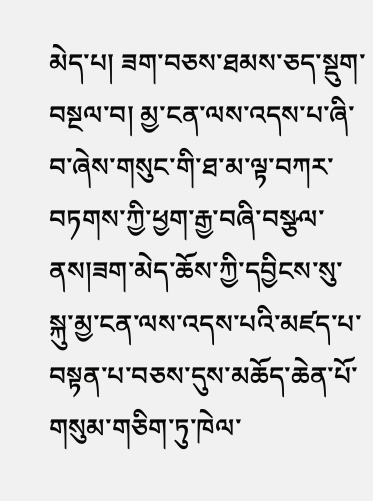མེད་པ། ཟག་བཅས་ཐམས་ཅད་སྡུག་བསྔལ་བ། མྱ་ངན་ལས་འདས་པ་ཞི་བ་ཞེས་གསུང་གི་ཐ་མ་ལྟ་བཀར་བཏགས་ཀྱི་ཕྱག་རྒྱ་བཞི་བསྩལ་ནས།ཟག་མེད་ཆོས་ཀྱི་དབྱིངས་སུ་སྐུ་མྱ་ངན་ལས་འདས་པའི་མཛད་པ་བསྟན་པ་བཅས་དུས་མཆོད་ཆེན་པོ་གསུམ་གཅིག་ཏུ་ཁེལ་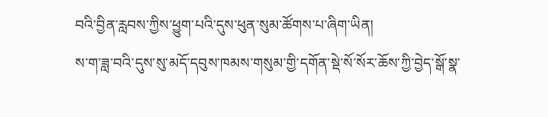བའི་བྱིན་རླབས་ཀྱིས་ཕྱུག་པའི་དུས་ཕུན་སུམ་ཚོགས་པ་ཞིག་ཡིན།
ས་ག་ཟླ་བའི་དུས་སུ་མདོ་དབུས་ཁམས་གསུམ་གྱི་དགོན་སྡེ་སོ་སོར་ཆོས་ཀྱི་བྱེད་སྒོ་སྣ་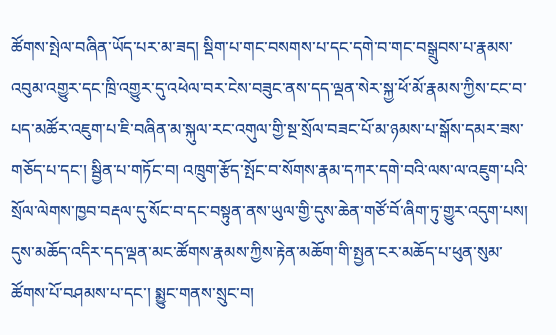ཚོགས་སྤེལ་བཞིན་ཡོད་པར་མ་ཟད། སྡིག་པ་གང་བསགས་པ་དང་དགེ་བ་གང་བསྒྲུབས་པ་རྣམས་འབུམ་འགྱུར་དང་ཁྲི་འགྱུར་དུ་འཕེལ་བར་ངེས་བཟུང་ནས་དད་ལྡན་སེར་སྐྱ་ཕོ་མོ་རྣམས་ཀྱིས་ངང་བ་པད་མཚོར་འཇུག་པ་ཇི་བཞིན་མ་སྐུལ་རང་འགུལ་གྱི་སྔ་སྲོལ་བཟང་པོ་མ་ཉམས་པ་སྒོས་དམར་ཟས་གཅོད་པ་དང་། སྦྱིན་པ་གཏོང་བ། འཁྲུག་རྩོད་སྤོང་བ་སོགས་རྣམ་དཀར་དགེ་བའི་ལས་ལ་འཇུག་པའི་སྲོལ་ལེགས་ཁྱབ་བརྡལ་དུ་སོང་བ་དང་བསྟུན་ནས་ཡུལ་གྱི་དུས་ཆེན་གཙོ་བོ་ཞིག་ཏུ་གྱུར་འདུག་པས། དུས་མཆོད་འདིར་དད་ལྡན་མང་ཚོགས་རྣམས་ཀྱིས་རྟེན་མཆོག་གི་སྤྱན་ངར་མཆོད་པ་ཕུན་སུམ་ཚོགས་པོ་བཤམས་པ་དང་། སྨྱུང་གནས་སྲུང་བ།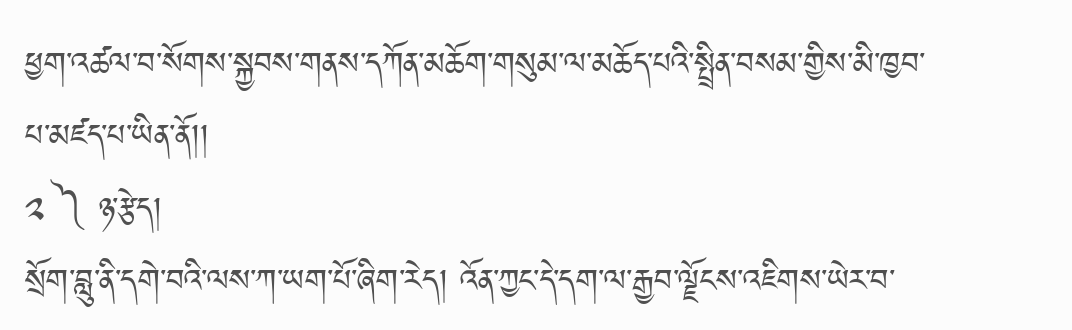ཕྱག་འཚལ་བ་སོགས་སྐྱབས་གནས་དཀོན་མཆོག་གསུམ་ལ་མཆོད་པའི་སྤྲིན་བསམ་གྱིས་མི་ཁྱབ་པ་མཛད་པ་ཡིན་ནོ།།
༢ ༽ ཉ་རྩེད།
སྲོག་བླུ་ནི་དགེ་བའི་ལས་ཀ་ཡག་པོ་ཞིག་རེད། འོན་ཀྱང་དེ་དག་ལ་རྒྱབ་ལྗོངས་འཇིགས་ཡེར་བ་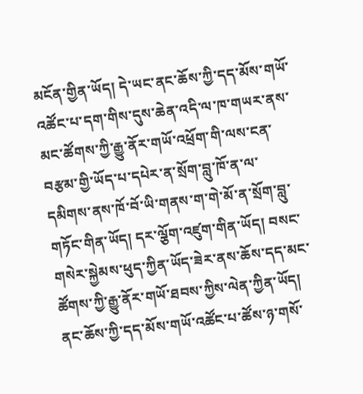མངོན་གྱིན་ཡོད། དེ་ཡང་ནང་ཆོས་ཀྱི་དད་མོས་གཡོ་འཚོང་པ་དག་གིས་དུས་ཆེན་འདི་ལ་ཁ་གཡར་ནས་མང་ཚོགས་ཀྱི་རྒྱུ་ནོར་གཡོ་འཕྲོག་གི་ལས་ངན་བརྩམ་གྱི་ཡོད་པ་དཔེར་ན་སྲོག་བླུ་ཁོ་ན་ལ་དམིགས་ནས་ཁོ་བོ་ཡི་གནས་ག་གེ་མོ་ན་སྲོག་བླུ་གཏོང་གིན་ཡོད། དར་ལྕོག་འཛུག་གིན་ཡོད། བསང་གསེར་སྐྱེམས་ཕུད་ཀྱིན་ཡོད་ཟེར་ནས་ཆོས་དད་མང་ཚོགས་ཀྱི་རྒྱུ་ནོར་གཡོ་ཐབས་ཀྱིས་ལེན་ཀྱིན་ཡོད།
ནང་ཆོས་ཀྱི་དད་མོས་གཡོ་འཚོང་པ་ཚོས་ཉ་གསོ་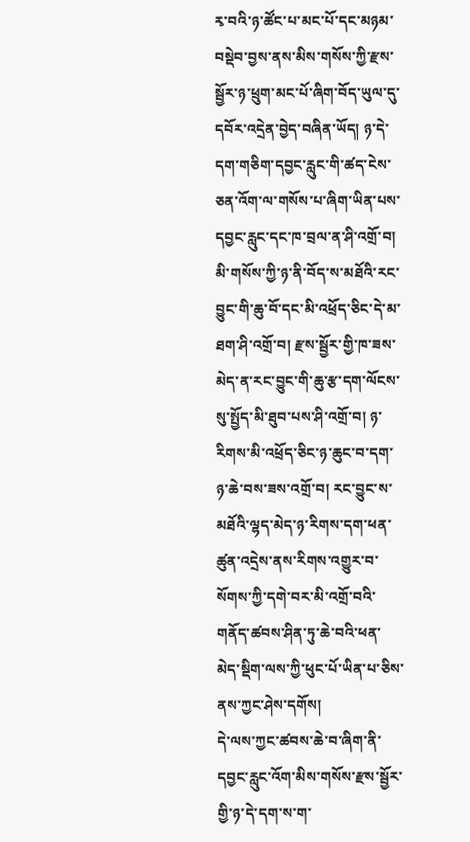རྭ་བའི་ཉ་ཚོང་པ་མང་པོ་དང་མཉམ་བསྡེབ་བྱས་ནས་མིས་གསོས་ཀྱི་རྫས་སྦྱོར་ཉ་ཕྲུག་མང་པོ་ཞིག་བོད་ཡུལ་དུ་དབོར་འདྲེན་བྱེད་བཞིན་ཡོད། ཉ་དེ་དག་གཅིག་དབྱང་རླུང་གི་ཚད་ངེས་ཅན་འོག་ལ་གསོས་པ་ཞིག་ཡིན་པས་དབྱང་རླུང་དང་ཁ་བྲལ་ན་ཤི་འགྲོ་བ། མི་གསོས་ཀྱི་ཉ་ནི་བོད་ས་མཐོའི་རང་བྱུང་གི་ཆུ་བོ་དང་མི་འཕྲོད་ཅིང་དེ་མ་ཐག་ཤི་འགྲོ་བ། རྫས་སྦྱོར་གྱི་ཁ་ཟས་མེད་ན་རང་བྱུང་གི་ཆུ་རྩ་དག་ལོངས་སུ་སྤྱོད་མི་ཐུབ་པས་ཤི་འགྲོ་བ། ཉ་རིགས་མི་འཕྲོད་ཅིང་ཉ་ཆུང་བ་དག་ཉ་ཆེ་བས་ཟས་འགྲོ་བ། རང་བྱུང་ས་མཐོའི་ལྷད་མེད་ཉ་རིགས་དག་ཕན་ཚུན་འདྲེས་ནས་རིགས་འགྱུར་བ་སོགས་ཀྱི་དགེ་བར་མི་འགྲོ་བའི་གནོད་ཚབས་ཤིན་ཏུ་ཆེ་བའི་ཕན་མེད་སྡིག་ལས་ཀྱི་ཕུང་པོ་ཡིན་པ་ཅིས་ནས་ཀྱང་ཤེས་དགོས།
དེ་ལས་ཀྱང་ཚབས་ཆེ་བ་ཞིག་ནི་དབྱང་རླུང་འོག་མིས་གསོས་རྫས་སྦྱོར་གྱི་ཉ་དེ་དག་ས་ག་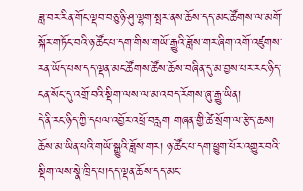ཟླ་བར་རིན་གོང་ལྡབ་བཅུ་ཉི་ཤུ་ལྷག་སྤར་ནས་ཆོས་དད་མང་ཚོགས་ལ་མགོ་སྐོར་གཏོང་བའི་ཉ་ཚོང་པ་དག་གིས་གཡོ་རྒྱུའི་ཟློས་གར་ཞིག་འགོ་འཛུགས་རན་ཡོད་པས་དད་ལྡན་མང་ཚོགས་ཚོས་ཆོས་བཞིན་དུ་མ་བྱས་པར་རང་ཉིད་ངན་སོང་དུ་འགྲོ་བའི་སྡིག་ལས་ལ་མ་འབད་རོགས་ཞུ་རྒྱུ་ཡིན།
དེ་ནི་རང་ཉིད་ཀྱི་དཔལ་འབྱོར་འཕྲོ་བརླག གཞན་གྱི་ཚེ་སྲོག་ལ་རྩེད་ཆས། ཆོས་མ་ཡིན་པའི་གཡོ་སྒྱུའི་ཟློས་གར། ཉ་ཚོང་པ་དག་ཕྱུག་པོར་འགྱུར་བའི་སྡིག་ལས་སྣེ་ཁྲིད་པ།དད་ལྡན་ཆོས་དད་མང་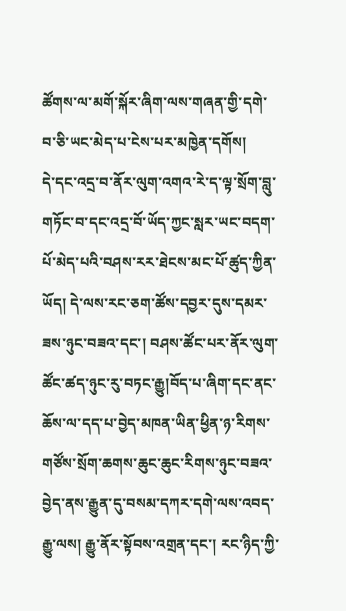ཚོགས་ལ་མགོ་སྐོར་ཞིག་ལས་གཞན་གྱི་དགེ་བ་ཅི་ཡང་མེད་པ་ངེས་པར་མཁྱེན་དགོས།
དེ་དང་འདྲ་བ་ནོར་ལུག་འགའ་རེ་ད་ལྟ་སྲོག་བླུ་གཏོང་བ་དང་འདྲ་བོ་ཡོད་ཀྱང་སླར་ཡང་བདག་པོ་མེད་པའི་བཤས་རར་ཐེངས་མང་པོ་ཚུད་ཀྱིན་ཡོད། དེ་ལས་རང་ཅག་ཚོས་དབྱར་དུས་དམར་ཟས་ཉུང་བཟའ་དང་། བཤས་ཚོང་པར་ནོར་ལུག་ཚོང་ཚད་ཉུང་རུ་བཏང་རྒྱུ།བོད་པ་ཞིག་དང་ནང་ཆོས་ལ་དད་པ་བྱེད་མཁན་ཡིན་ཕྱིན་ཉ་རིགས་གཙོས་སྲོག་ཆགས་ཆུང་ཆུང་རིགས་ཉུང་བཟའ་བྱེད་ནས་རྒྱུན་དུ་བསམ་དཀར་དགེ་ལས་འབད་རྒྱུ་ལས། རྒྱུ་ནོར་སྟོབས་འགྲན་དང་། རང་ཉིད་ཀྱི་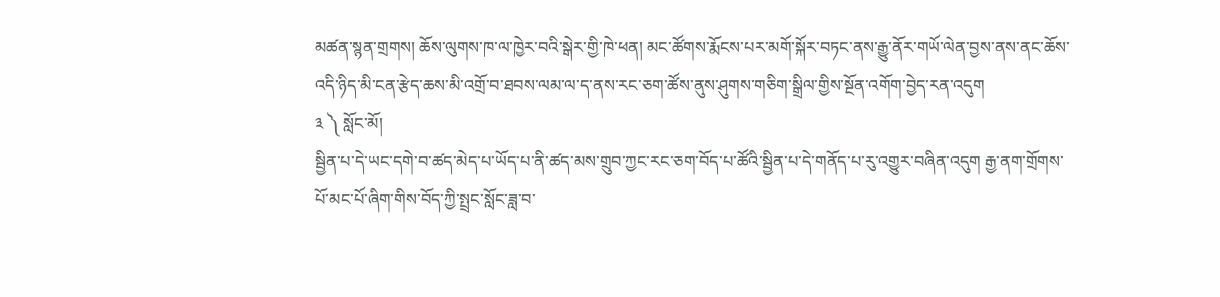མཚན་སྙན་གྲགས། ཆོས་ལུགས་ཁ་ལ་ཁྱེར་བའི་སྒེར་གྱི་ཁེ་ཕན། མང་ཚོགས་རྨོངས་པར་མགོ་སྐོར་བཏང་ནས་རྒྱུ་ནོར་གཡོ་ལེན་བྱས་ནས་ནང་ཆོས་འདི་ཉིད་མི་ངན་རྩེད་ཆས་མི་འགྲོ་བ་ཐབས་ལམ་ལ་ད་ནས་རང་ཅག་ཚོས་ནུས་ཤུགས་གཅིག་སྒྲིལ་གྱིས་སྔོན་འགོག་བྱེད་རན་འདུག
༣ ༽ སློང་མོ།
སྦྱིན་པ་དེ་ཡང་དགེ་བ་ཚད་མེད་པ་ཡོད་པ་ནི་ཚད་མས་གྲུབ་ཀྱང་རང་ཅག་བོད་པ་ཚོའི་སྦྱིན་པ་དེ་གནོད་པ་རུ་འགྱུར་བཞིན་འདུག རྒྱ་ནག་གྲོགས་པོ་མང་པོ་ཞིག་གིས་བོད་ཀྱི་སྤྲང་སློང་ཟླ་བ་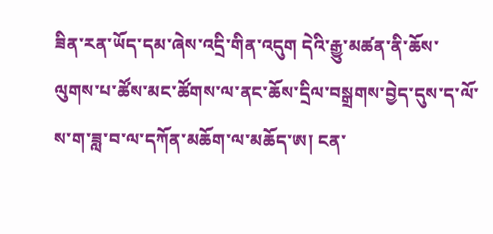ཟིན་རན་ཡོད་དམ་ཞེས་འདྲི་གིན་འདུག དེའི་རྒྱུ་མཚན་ནི་ཆོས་ལུགས་པ་ཚོས་མང་ཚོགས་ལ་ནང་ཆོས་དྲིལ་བསྒྲགས་བྱེད་དུས་ད་ལོ་ས་ག་ཟླ་བ་ལ་དཀོན་མཆོག་ལ་མཆོད་ཨ། ངན་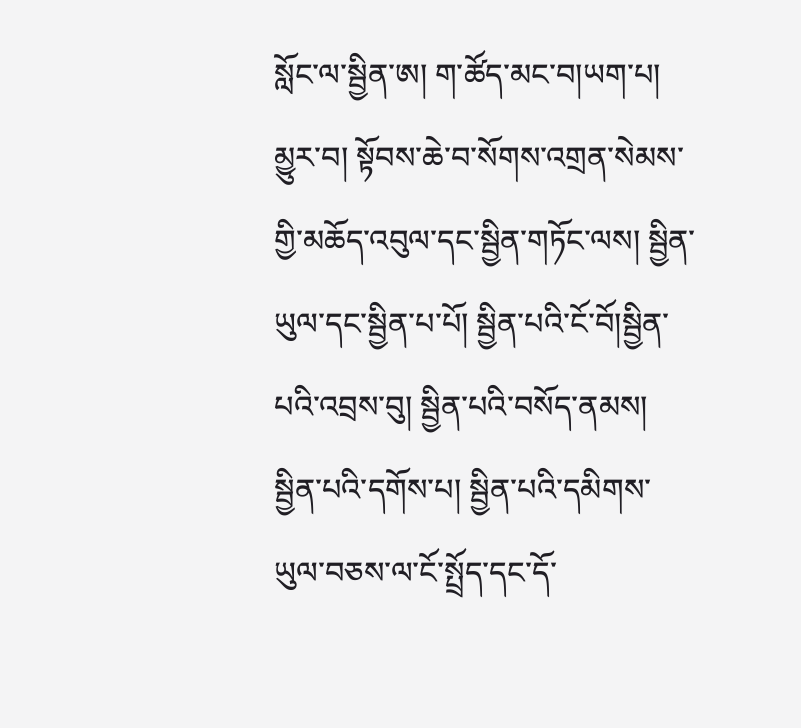སློང་ལ་སྦྱིན་ཨ། ག་ཚོད་མང་བ།ཡག་པ། མྱུར་བ། སྟོབས་ཆེ་བ་སོགས་འགྲན་སེམས་གྱི་མཆོད་འབུལ་དང་སྦྱིན་གཏོང་ལས། སྦྱིན་ཡུལ་དང་སྦྱིན་པ་པོ། སྦྱིན་པའི་ངོ་བོ།སྦྱིན་པའི་འབྲས་བུ། སྦྱིན་པའི་བསོད་ནམས། སྦྱིན་པའི་དགོས་པ། སྦྱིན་པའི་དམིགས་ཡུལ་བཅས་ལ་ངོ་སྤྲོད་དང་དོ་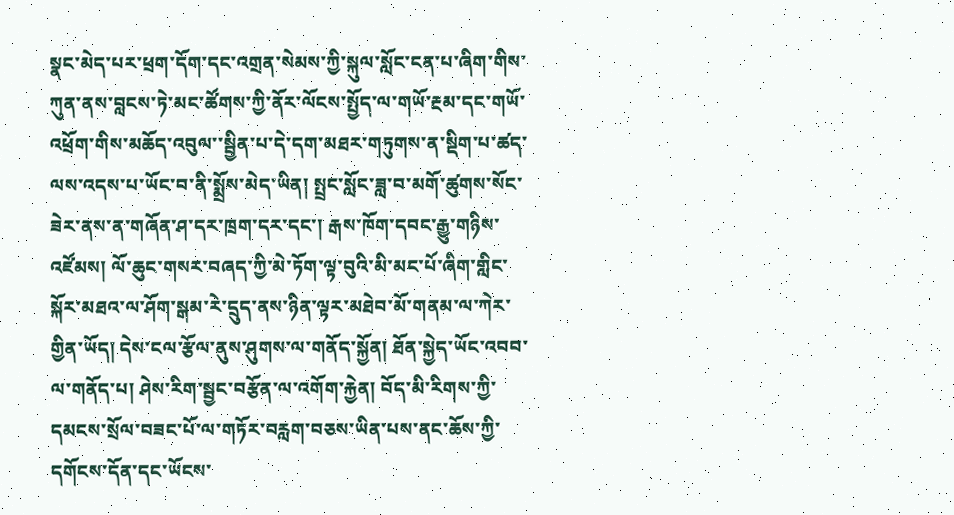སྣང་མེད་པར་ཕྲག་དོག་དང་འགྲན་སེམས་ཀྱི་སྐུལ་སློང་ངན་པ་ཞིག་གིས་ཀུན་ནས་བླངས་ཏེ་མང་ཚོགས་ཀྱི་ནོར་ལོངས་སྤྱོད་ལ་གཡོ་རྔམ་དང་གཡོ་འཕྲོག་གིས་མཆོད་འབུལ་་སྦྱིན་པ་དེ་དག་མཐར་གཏུགས་ན་སྡིག་པ་ཚད་ལས་འདས་པ་ཡོང་བ་ནི་སྨྲོས་མེད་ཡིན། སྤྲང་སློང་ཟླ་བ་མགོ་ཚུགས་སོང་ཟེར་ནས་ན་གཞོན་ཤ་དར་ཁྲག་དར་དང་། རྒས་ཁོག་དབང་རྒྱུ་གཉིས་འཛོམས། ལོ་ཆུང་གསར་བཞད་ཀྱི་མེ་ཏོག་ལྟ་བུའི་མི་མང་པོ་ཞིག་གླིང་སྐོར་མཐའ་ལ་ཤོག་སྒམ་རེ་དྲུད་ནས་ཉིན་ལྟར་མཐེབ་མོ་གནམ་ལ་ཀེར་གྱིན་ཡོད། དེས་ངལ་རྩོལ་ནུས་ཤུགས་ལ་གནོད་སྐྱོན། ཐོན་སྐྱེད་ཡོང་འབབ་ལ་གནོད་པ། ཤེས་རིག་སྦྱང་བརྩོན་ལ་འགོག་རྐྱེན། བོད་མི་རིགས་ཀྱི་དམངས་སྲོལ་བཟང་པོ་ལ་གཏོར་བརླག་བཅས་ཡིན་པས་ནང་ཆོས་ཀྱི་དགོངས་དོན་དང་ཡོངས་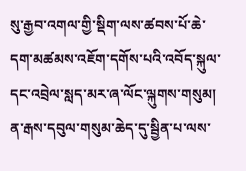སུ་རྒྱབ་འགལ་གྱི་སྡིག་ལས་ཚབས་པོ་ཆེ་དག་མཚམས་འཇོག་དགོས་པའི་འབོད་སྐུལ་དང་འབྲེལ་སླད་མར་ཞ་ལོང་ལྐུགས་གསུམ། ན་རྒས་དབུལ་གསུམ་ཆེད་དུ་སྦྱིན་པ་ལས་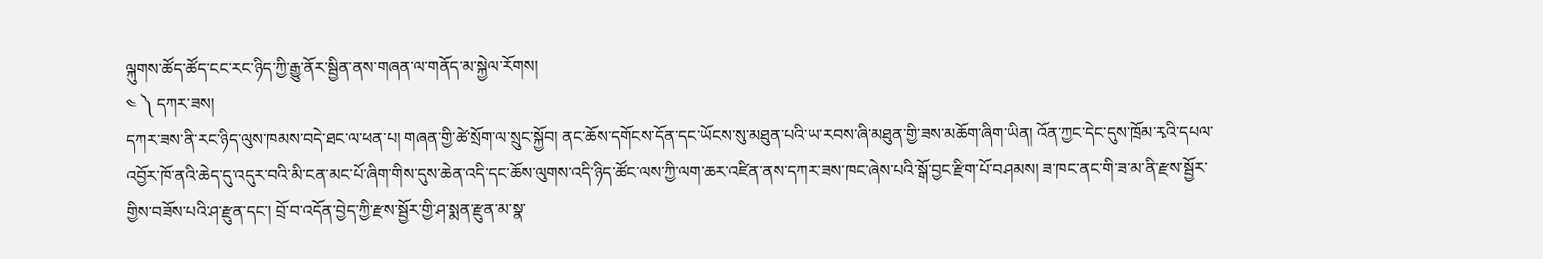ལྐུགས་ཚོད་ཚོད་ངང་རང་ཉིད་ཀྱི་རྒྱུ་ནོར་སྦྱིན་ནས་གཞན་ལ་གནོད་མ་སྐྱེལ་རོགས།
༤ ༽ དཀར་ཟས།
དཀར་ཟས་ནི་རང་ཉིད་ལུས་ཁམས་བདེ་ཐང་ལ་ཕན་པ། གཞན་གྱི་ཚེ་སྲོག་ལ་སྲུང་སྐྱོབ། ནང་ཆོས་དགོངས་དོན་དང་ཡོངས་སུ་མཐུན་པའི་ཡ་རབས་ཞི་མཐུན་གྱི་ཟས་མཆོག་ཞིག་ཡིན། འོན་ཀྱང་དེང་དུས་ཁྲོམ་རྭའི་དཔལ་འབྱོར་ཁོ་ནའི་ཆེད་དུ་འདུར་བའི་མི་ངན་མང་པོ་ཞིག་གིས་དུས་ཆེན་འདི་དང་ཆོས་ལུགས་འདི་ཉིད་ཚོང་ལས་ཀྱི་ལག་ཆར་འཛིན་ནས་དཀར་ཟས་ཁང་ཞེས་པའི་སྒོ་བྱང་རྫིག་པོ་བཤམས། ཟ་ཁང་ནང་གི་ཟ་མ་ནི་རྫས་སྦྱོར་གྱིས་བཟོས་པའི་ཤ་རྫུན་དང་། བྲོ་བ་འདོན་བྱེད་ཀྱི་རྫས་སྦྱོར་གྱི་ཤ་སྨན་རྫུན་མ་སྣ་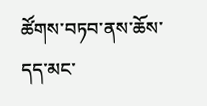ཚོགས་བཏབ་ནས་ཆོས་དད་མང་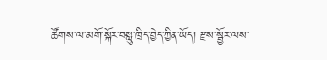ཚོགས་ལ་མགོ་སྐོར་བསླུ་ཁྲིད་བྱེད་ཀྱིན་ཡོད། རྫས་སྦྱོར་ལས་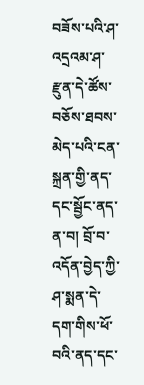བཟོས་པའི་ཤ་འདྲའམ་ཤ་རྫུན་དེ་ཚོས་བཅོས་ཐབས་མེད་པའི་ངན་སྐྲན་གྱི་ནད་དང་སྦྱོང་ནད་ན་བ། བྲོ་བ་འདོན་བྱེད་ཀྱི་ཤ་སྨན་དེ་དག་གིས་ཕོ་བའི་ནད་དང་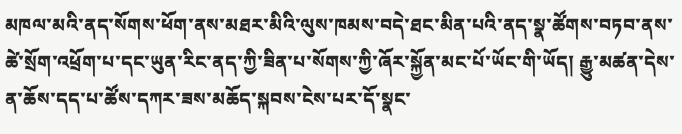མཁལ་མའི་ནད་སོགས་ཕོག་ནས་མཐར་མིའི་ལུས་ཁམས་བདེ་ཐང་མིན་པའི་ནད་སྣ་ཚོགས་བཏབ་ནས་ཚེ་སྲོག་འཕྲོག་པ་དང་ཡུན་རིང་ནད་ཀྱི་ཟིན་པ་སོགས་ཀྱི་ཞོར་སྐྱོན་མང་པོ་ཡོང་གི་ཡོད། རྒྱུ་མཚན་དེས་ན་ཆོས་དད་པ་ཚོས་དཀར་ཟས་མཆོད་སྐབས་ངེས་པར་དོ་སྣང་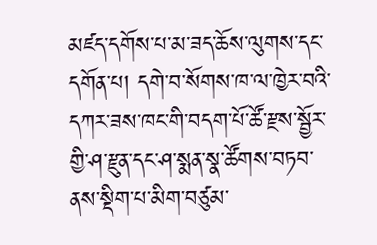མཛད་དགོས་པ་མ་ཟད་ཆོས་ལུགས་དང་དགོན་པ། དགེ་བ་སོགས་ཁ་ལ་ཁྱེར་བའི་དཀར་ཟས་ཁང་གི་བདག་པོ་ཚོ་རྫས་སྦྱོར་གྱི་ཤ་རྫུན་དང་ཤ་སྨན་སྣ་ཚོགས་བཏབ་ནས་སྡིག་པ་མིག་བཙུམ་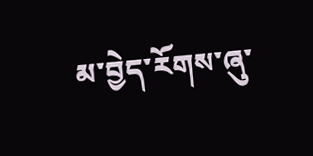མ་བྱེད་རོགས་ཞུ་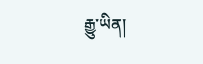རྒྱུ་ཡིན།